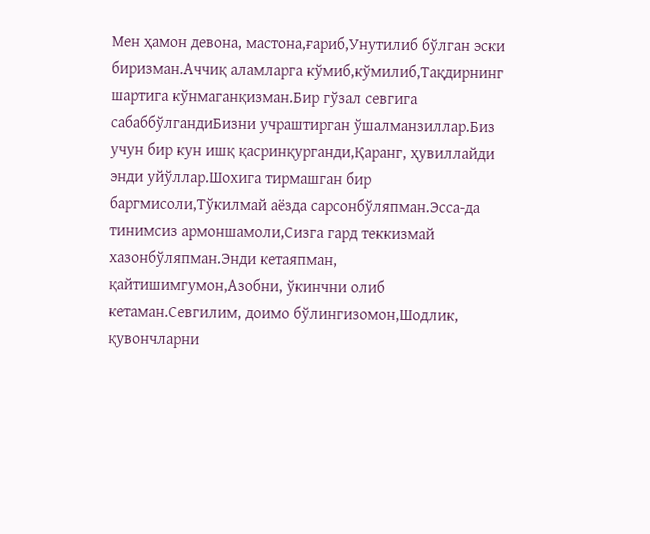Мен ҳамон девона, мастона,ғариб,Унутилиб бўлган эски биризман.Аччиқ аламларга кўмиб,кўмилиб,Тақдирнинг шартига кўнмаганқизман.Бир гўзал севгига сабаббўлгандиБизни учраштирган ўшалманзиллар.Биз учун бир кун ишқ қасринқурганди,Қаранг, ҳувиллайди энди уйўллар.Шохига тирмашган бир баргмисоли,Тўкилмай аёзда сарсонбўляпман.Эсса-да тинимсиз армоншамоли,Сизга гард теккизмай хазонбўляпман.Энди кетаяпман, қайтишимгумон,Азобни, ўкинчни олиб кетаман.Севгилим, доимо бўлингизомон,Шодлик, қувончларни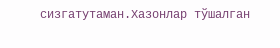сизгатутаман.Хазонлар тўшалган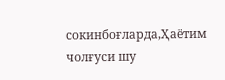сокинбоғларда,Ҳаётим чолғуси шу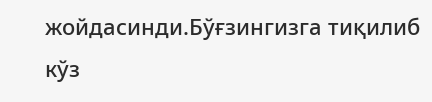жойдасинди.Бўғзингизга тиқилиб кўз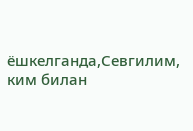ёшкелганда,Севгилим, ким билан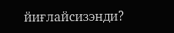йиғлайсизэнди?